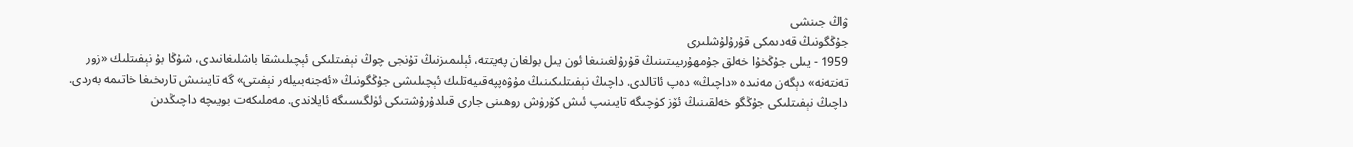ۋاڭ جىنشى
جۇڭگونىڭ قەدىمكى قۇرۇلۇشلىرى
1959 - يىلى جۇڭخۇا خەلق جۇمھۇرىيىتىنىڭ قۇرۇلغىنىغا ئون يىل بولغان پەيتتە، ئېلىمىزنىڭ تۇنجى چوڭ نېفىتلىكى ئېچىلىشقا باشلىغانىدى، شۇڭا بۇ نېفىتلىك «زور تەنتەنە» دېگەن مەنىدە «داچىڭ» دەپ ئاتالدى. داچىڭ نېفىتلىكىنىڭ مۇۋەپپەقىيەتلىك ئېچىلىشى جۇڭگونىڭ «ئەجنەبىيلەر نېفىتى» گە تايىنىش تارىخىغا خاتىمە بەردى. داچىڭ نېفىتلىكى جۇڭگو خەلقىنىڭ ئۆز كۈچىگە تايىنىپ ئىش كۆرۈش روھىنى جارى قىلدۇرۇشتىكى ئۈلگىسىگە ئايلاندى. مەملىكەت بويىچە داچىڭدىن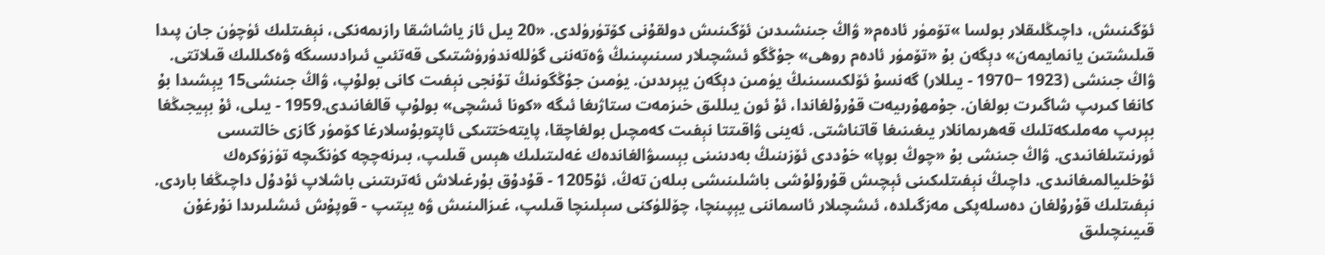ئۆگىنىش، داچىڭلىقلار بولسا »تۆمۈر ئادەم« ۋاڭ جىنشىدىن ئۆگىنىش دولقۇنى كۆتۈرۈلدى. «20 يىل ئاز ياشاشقا رازىمەنكى، نېفىتلىك ئۈچۈن جان پىدا قىلىشتىن يانمايمەن» دېگەن بۇ «تۆمۈر ئادەم روھى» جۇڭگو ئىشچىلار سىنىپىنىڭ ۋەتەننى گۈللەندۈرۈشتىكى قەتئىي ئىرادىسىگە ۋەكىللىك قىلاتتى.
ۋاڭ جىنشى (1923 −1970 - يىللار) گەنسۇ ئۆلكىسىنىڭ يۈمىن دېگەن يېرىدىن. يۈمىن جۇڭگونىڭ تۇنجى نېفىت كانى بولۇپ، ۋاڭ جىنشى15 يېشىدا بۇ كانغا كىرىپ شاگىرت بولغان. جۇمھۇرىيەت قۇرۇلغاندا، ئۇ ئون يىللىق خىزمەت ستاژىغا ئىگە «كونا ئىشچى» بولۇپ قالغانىدى.1959 - يىلى، ئۇ بېيجىڭغا بېرىپ مەملىكەتلىك قەھرىمانلار يىغىنىغا قاتناشتى. ئەينى ۋاقىتتا نېفىت كەمچىل بولغاچقا، پايتەختتىكى ئاپتوبۇسلارغا كۆمۈر گازى خالتىسى ئورنىتىلغانىدى. ۋاڭ جىنشى بۇ «چوڭ بوپا» خۇددى ئۆزىنىڭ بەدىنىنى بېسىۋالغاندەك غەلىتىلىك ھېس قىلىپ، بىرنەچچە كۈنگىچە تۈزۈكرەك ئۇخلىيالمىغانىدى. داچىڭ نېفىتلىكىنى ئېچىش قۇرۇلۇشى باشلىنىشى بىلەن تەڭ، ئۇ1205 - قۇدۇق بۇرغىلاش ئەترىتىنى باشلاپ ئۇدۇل داچىڭغا باردى.
نېفىتلىك قۇرۇلغان دەسلەپكى مەزگىلدە، ئىشچىلار ئاسماننى يېپىنچا، چۆللۈكنى سېلىنچا قىلىپ، غىزالىنىش ۋە يېتىپ - قوپۇش ئىشلىرىدا نۇرغۇن قىيىنچىلىق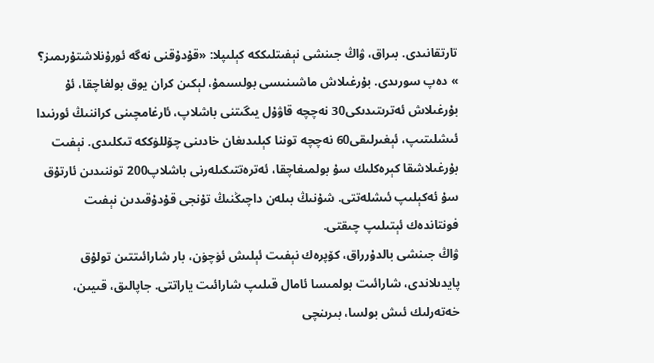تارتقانىدى. بىراق، ۋاڭ جىنشى نېفىتلىككە كېلىپلا: «قۇدۇقنى نەگە ئورۇنلاشتۇرىمىز؟ » دەپ سورىدى. بۇرغىلاش ماشىنىسى بولسىمۇ، لېكىن كران يوق بولغاچقا، ئۇ بۇرغىلاش ئەترىتىدىكى30 نەچچە قاۋۇل يىگىتنى باشلاپ، ئارغامچىنى كراننىڭ ئورنىدا ئىشلىتىپ، ئېغىرلىقى60 نەچچە توننا كېلىدىغان خادىنى چۆللۈككە تىكلىدى. نېفىت بۇرغىلاشقا كېرەكلىك سۇ بولمىغاچقا، ئەترەتتىكىلەرنى باشلاپ200 توننىدىن ئارتۇق سۇ ئەكېلىپ ئىشلەتتى. شۇنىڭ بىلەن داچىڭنىڭ تۇنجى قۇدۇقىدىن نېفىت فونتاندەك ئېتىلىپ چىقتى.
ۋاڭ جىنشى بالدۇرراق، كۆپرەك نېفىت ئېلىش ئۈچۈن، بار شارائىتتىن تولۇق پايدىلاندى، شارائىت بولمىسا ئامال قىلىپ شارائىت ياراتتى. جاپالىق، قىيىن، خەتەرلىك ئىش بولسا، بىرىنچى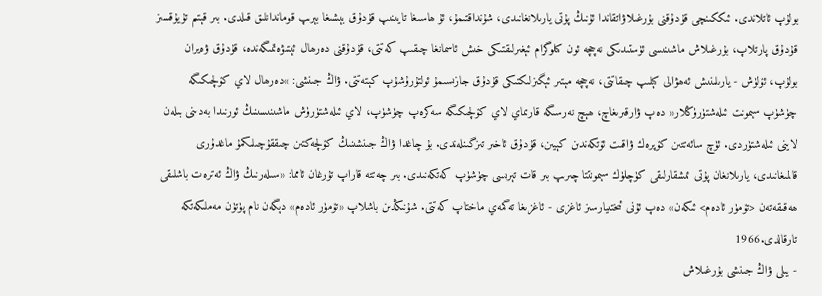بولۇپ ئاتلاندى. ئىككىنچى قۇدۇقنى بۇرغىلاۋاتقاندا ئۇنىڭ پۇتى يارىلانغانىدى، شۇنداقتىمۇ، ئۇ ھاسىغا تايىنىپ قۇدۇق بېشىغا بېرىپ قوماندانلىق قىلدى. بىر قېتىم تۇيۇقسىز قۇدۇق پارتلاپ، بۇرغىلاش ماشىنىسى ئۈستىدىكى نەچچە ئون كىلوگرام ئېغىرلىقتىكى خىش ئاسمانغا چىقىپ كەتتى، قۇدۇقنى دەرھال ئېتىۋەتمىگەندە، قۇدۇق ۋەيران بولۇپ، ئۆلۈش - يارىلىنىش ئەھۋالى كېلىپ چىقاتتى، نەچچە مېتىر ئېگىزلىكتىكى قۇدۇق جازىسىمۇ ئولتۇرۇشۇپ كېتەتتى. ۋاڭ جىنشى: »دەرھال لاي كۆلچىكىگە چۈشۈپ سېمونت ئىلەشتۈرۈڭلار« دەپ ۋارقىرىغاچ، ھېچ نەرسىگە قارىماي لاي كۆلچىكىگە سەكرەپ چۈشۈپ، لاي ئىلەشتۈرۈش ماشىنىسىنىڭ ئورنىدا بەدىنى بىلەن لاينى ئىلەشتۈردى. ئۈچ سائەتتىن كۆپرەك ۋاقىت ئۆتكەندىن كېيىن، قۇدۇق ئاخىر تىزگىنلەندى. بۇ چاغدا ۋاڭ جىنشىنىڭ كۆلچەكتىن چىققۇچىلىكمۇ ماغدۇرى قالمىغانىدى، يارىلانغان پۇتى ئىشقارلىقى كۈچلۈك سېمونتتا چىرىپ بىر قات تېرىسى چۈشۈپ كەتكەنىدى. بىر چەتتە قاراپ تۇرغان ئامما: «سىلەرنىڭ ۋاڭ ئەترەت باشلىقى ھەقىقەتەن <تۆمۈر ئادەم> ئىكەن» دەپ ئۇنى ئىختىيارسىز ئاغزى - ئاغزىغا تەگمەي ماختاپ كەتتى. شۇنىڭدىن باشلاپ «تۆمۈر ئادەم» دېگەن نام پۈتۈن مەملىكەتكە تارقالدى.1966
- يىلى ۋاڭ جىنشى بۇرغىلاش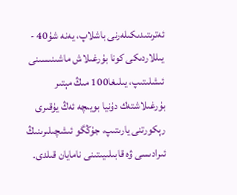ئەترىتىدىكىلەرنى باشلاپ، يەنە شۇ40 - يىللاردىكى كونا بۇرغىلاش ماشىنىسىنى ئىشلىتىپ، يىلىغا100 مىڭ مېتىر بۇرغىلاشتەك دۇنيا بويىچە ئەڭ يۇقىرى رېكورتنى يارىتىپ، جۇڭگو ئىشچىلىرىنىڭ ئىرادىسى ۋە قابىلىيىتىنى نامايان قىلدى.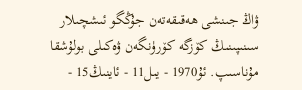ۋاڭ جىنشى ھەقىقەتەن جۇڭگو ئىشچىلار سىنىپىنىڭ كۆزگە كۆرۈنگەن ۋەكىلى بولۇشقا مۇناسىپ. ئۇ1970 - يىل11 - ئاينىڭ15 -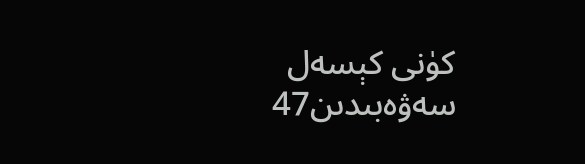كۈنى كېسەل سەۋەبىدىن47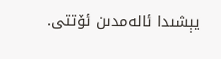يېشىدا ئالەمدىن ئۆتتى.